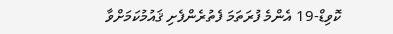ކޮވިޑް-19 އެންމެ ފުރަތަމަ ފެތުރެންފެށި ޤައުމުކަމަށްވާ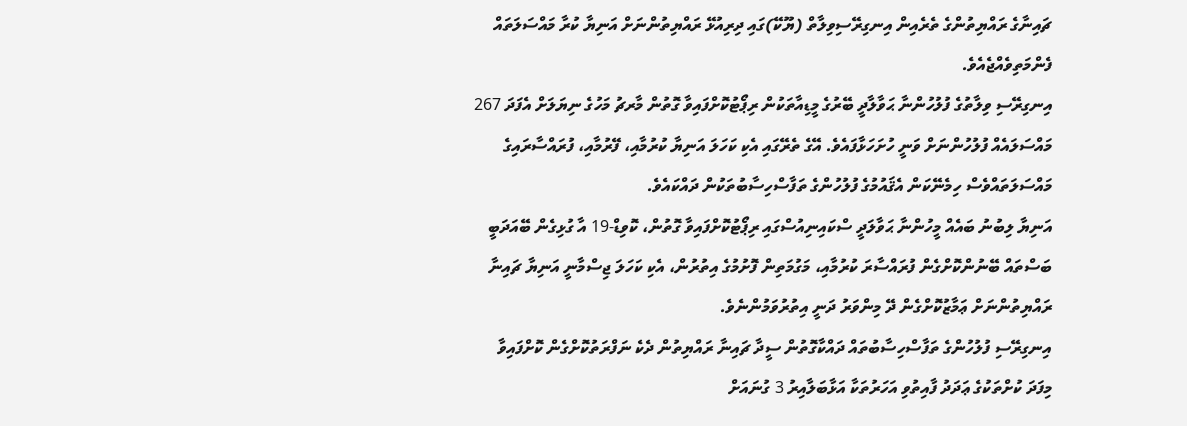ޗައިނާގެ ރައްޔިތުންގެ ތެރެއިން އިނގިރޭސިވިލާތް (ޔޫކޭ)ގައި ދިރިއުޅޭ ރައްޔިތުންނަށް އަނިޔާ ކުރާ މައްސަލަތައް ފެންމަތިވެއްޖެއެވެ.
އިނގިރޭސި ވިލާތުގެ ފުލުހުންނާ ޙަވާލާދީ ބޭރުގެ މީޑިއާތަކުން ރިޕޯޓުކޮށްފައިވާ ގޮތުން މާރޗު މަހުގެ ނިޔަލަށް އެފަދަ 267 މައްސަލައެއް ފުލުހުންނަށް ވަނީ ހުށަހަޅާފައެވެ. އޭގެ ތެރޭގައި އެކި ކަހަލަ އަނިޔާ ކުރުމާއި، ފޭރުމާއި، ފުރައްސާރައިގެ މައްސަލަތައްވެސް ހިމެނޭކަން އެޤައުމުގެ ފުލުހުންގެ ތަފާސްހިސާބުތަކުން ދައްކައެވެ.
އަނިޔާ ލިބުނު ބައެއް މީހުންނާ ޙަވާލަދީ ސްކައިނިއުސްގައި ރިޕޯޓުކޮށްފައިވާ ގޮތުން، ކޮވިޑް-19 އާ ގުޅިގެން ބޭއަދަބީ ބަސްތައް ބޭނުންކޮށްގެން ފުރައްސާރަ ކުރުމާއި، މަގުމަތިން ފޮށުމުގެ އިތުރުން، އެކި ކަހަލަ ޖިސްމާނީ އަނިޔާ ޗައިނާ ރައްޔިތުންނަށް ޢަމާޒުކޮށްގެން ދޭ މިންވަރު ދަނީ އިތުރުވަމުންނެވެ.
އިނގިރޭސި ފުލުހުންގެ ތަފާސްހިސާބުތައް ދައްކާގޮތުން ސީދާ ޗައިނާ ރައްޔިތުން ދެކެ ނަފްރަތުކޮށްގެން ކޮށްފައިވާ މިފަދަ ކުށްތަކުގެ ޢަދަދު ފާއިތުވި އަހަރުތަކާ އަޅާބަލާއިރު 3 ގުނައަށް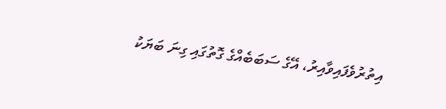އިތުރުވެފައިވާއިރު، އޭގެ ސަބަބެއްގެ ގޮތުގައި ގިނަ ބަޔަކު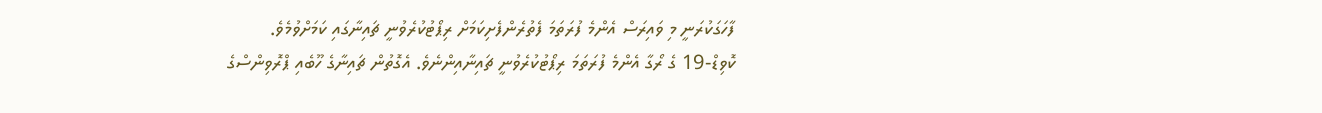ފާހަގަކުރަނީ މި ވައިރަސް އެންމެ ފުރަތަމަ ފެތުރެންފެށިކަމަށް ރިޕޯޓުކުރެވުނީ ޗައިނާގައި ކަމަށްވުމެވެ.
ކޮވިޑް-19 ގެ ރޯގާ އެންމެ ފުރަތަމަ ރިޕޯޓުކުރެވުނީ ޗައިނާއިންނެވެ. އެގޮތުން ޗައިނާގެ ހޫބެއި ޕްރޮވިންސްގެ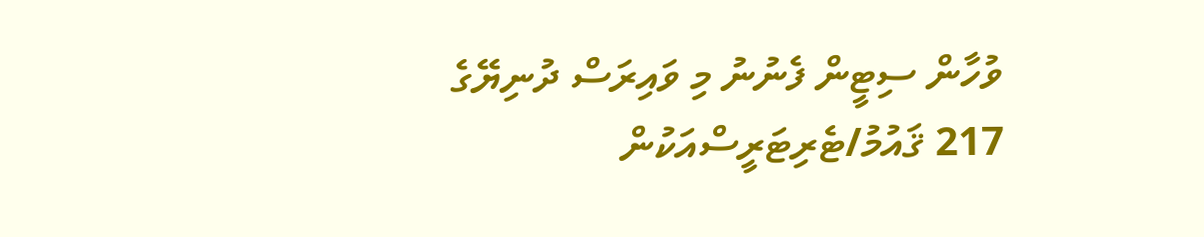ވުހާން ސިޓީން ފެނުނު މި ވައިރަސް ދުނިޔޭގެ 217 ޤައުމު/ޓެރިޓަރީސްއަކުން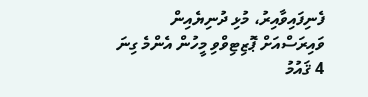ފެނިފައިވާއިރު، މުޅި ދުނިޔެއިން ވައިރަސްއަށް ޕޮޒިޓިވްވި މީހުން އެންމެ ގިނަ 4 ޤައުމު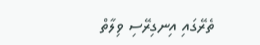ތެރޭގައި އިނގިރޭސި ވިލާތް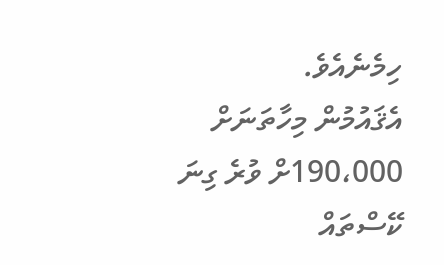ހިމެނެއެވެ.
އެޤައުމުން މިހާތަނަށް 190،000ށް ވުރެ ގިނަ ކޭސްތައް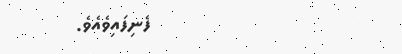ފެނިފައިވެއެވެ.